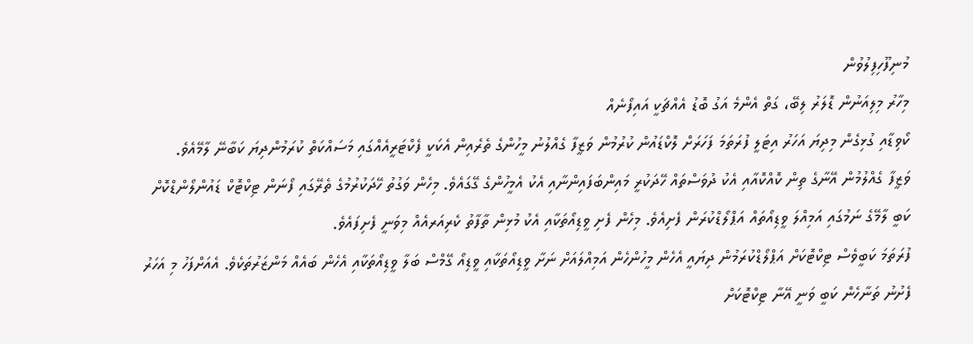މުނިފޫހިފިލުވުން
މިހާރު މިލިއަނުން ޑޮލަރު ލިބޭ، ގަތް އެންމެ އަގު ބޮޑު އެއްޗަކީ އައިފޯނެއް
ކޯވިޑާއި ގުޅިގެން މިދިޔަ އަހަރު އިޓަލީ ފުރަތަމަ ފަހަރަށް ލޮކްޑައުން ކުރުމުން ވަޒީފާ ގެއްލުނު މީހުންގެ ތެރެއިން އެކަކީ ފެކްޓަރީއެއްގައި މަސައްކަތް ކުރަމުންދިޔަ ކަބާނޭ ލާމޭއެވެ.
ވަޒީފާ ގެއްލުމުން އޭނާގެ ތިން ކޮއްކޮއާއި އެކު ދުވަސްތައް ހޭދަކުރީ މައިންބަފައިންނާއި އެކު އެމީހުންގެ ގޭގައެވެ. މިހެން ވަގުތު ހޭދަކުރުމުގެ ތެރޭގައި ފޯނަން ޓިކްޓޮކް ޑައުންލޯންޑްކޮށް ކަބީ ލާމޭގެ ނަމުގައި އަމިއްލަ ވީޑިއޯތައް އަޕްލޯޑްކުރަން ފެށިއެވެ. މިހެން ފެށި ވީޑިއޯތަކާއި އެކު މުޅިން ތާފާތު ކެރިއަރއެއް މިވަނީ ފެށިފައެވެ.
ފުރަތަމަ ކަބީވެސް ޓިކްޓޮކަށް އަޕްލޯޑްކުރަމުން ދިޔައީ އެހެން މީހުންހެން އަމިއްލައަށް ނަށާ ވީޑިއޯތަކާއި ވީޑިއޯ ގޭމްސް ބަލާ ވީޑިއޯތަކާއި އެހެން ބައެއް މަންޒަރުތަކެވެ. އެއަށްފަހު މި އަހަރު ފެށުނު ތަނާހެން ކަބީ ވަނީ އޭނާ ޓިކްޓޮކަށް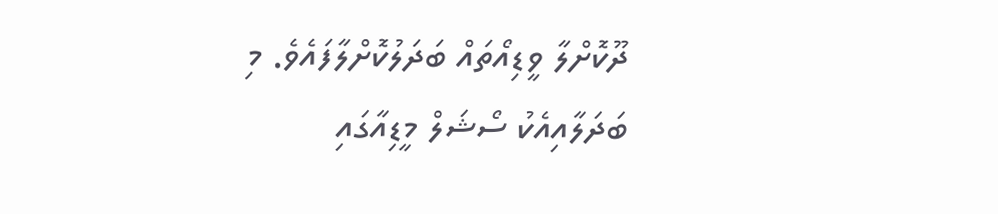ދޫކޮށްލާ ވީޑިއޯތައް ބަދަލުކޮށްލާފައެވެ. މި ބަދަލާއިއެކު ސޯޝަލް މީޑިއާގައި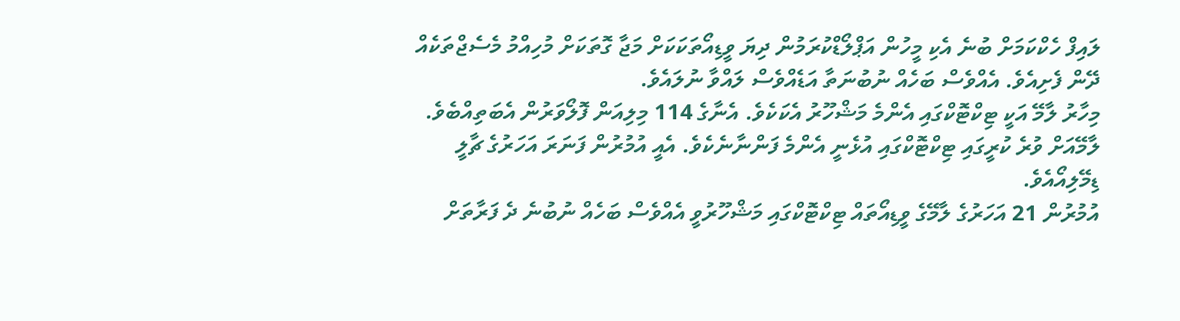ލައިފް ހެކްކަމަށް ބުނެ އެކި މީހުން އަޕްލޯޑްކުރަމުން ދިޔަ ވީޑިއޯތަކަކަށް މަޖާ ގޮތަކަށް މުހިއްމު މެސެޖްތަކެއް ދޭން ފެށިއެވެ. އެއްވެސް ބަހެއް ނުބުނަތާ އަޑެއްވެސް ލައްވާ ނުލައެވެ.
މިހާރު ލާމޭ އަކީ ޓިކްޓޮކްގައި އެންމެ މަޝްހޫރު އެކަކެވެ. އެނާގެ 114 މިލިއަން ފޮލޯވަރުން އެބަތިއްބެވެ. ލާމޭއަށް ވުރެ ކުރީގައި ޓިކްޓޮކްގައި އުޅެނީ އެންމެ ފަންނާނެކެވެ. އެއީ އުމުރުން ފަނަރަ އަހަރުގެ ޗާލީ ޑިމޭލިއޯއެވެ.
އުމުރުން 21 އަހަރުގެ ލާމޭގެ ވީޑިއޯތައް ޓިކްޓޮކްގައި މަޝްހޫރުވީ އެއްވެސް ބަހެއް ނުބުނެ ދެ ފަރާތަށް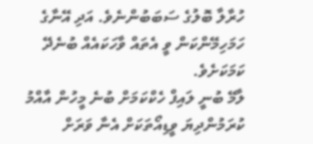ހުރާލާ ބޮލުގެ ސަބަބުންނެވެ. އަދި އޭނާގެ ހަމަހިމޭންކަން ވީ އެތައް ވާހަކައެއް ބުނެދޭ ކަމަކަށެވެ.
ލާމޭ ބުނީ ލައިފް ހެކްކަމަށް ބުނެ މީހުން އާއްމު ކުރަމުންދިޔަ ވީޑިއޯތަކަށް އެނާ ވަރަށް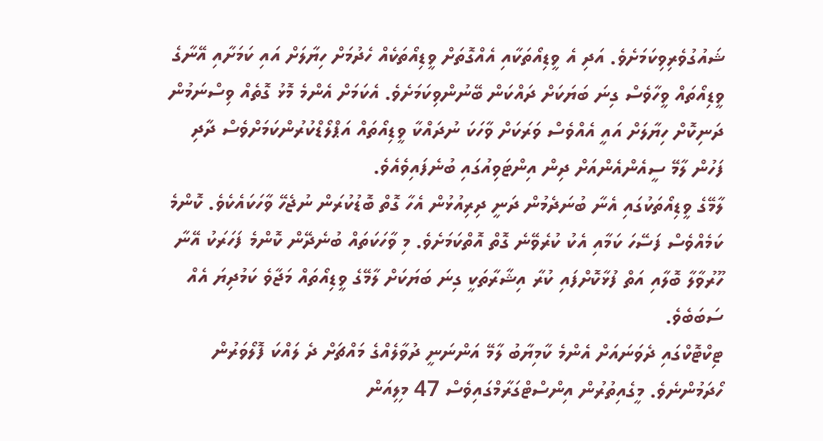ޝައުގުވެރިވިކަމަށެވެ. އަދި އެ ވީޑިއޯތަކާއި އެއްގޮތަށް ވީޑިއޯތަކެއް ހެދުމަށް ހިޔާލަށް އައި ކަމަށާއި އޭނާގެ ވީޑިއޯތައް ވީހާވެސް ގިނަ ބަޔަކަށް ދައްކަން ބޭނުންވިކަމަށެވެ. އެކަމަށް އެންމެ މޮޅު ގޮތެއް ވިސްނަމުން ދަނިކޮށް ހިޔާލަށް އައީ އެއްވެސް ވަރަކަށް ވާހަކަ ނުދައްކާ ވީޑިއޯތައް އަޕްލޯޑްކުރުންކަމަށްވެސް ދާދި ފަހުން ލާމޭ ސީއެންއެންއަށް ދިން އިންޓަވިއުގައި ބުނެފައިވެއެވެ.
ލާމޭގެ ވީޑިއޯތަކުގައި އެނާ ބުނަދެމުން ދަނީ ދިރިއުޅުން އެހާ ގޮތް ބޮޑުކުރަން ނުޖެހޭ ވާހަކައެކެވެ. ކޮންމެ ކަމެއްވެސް ފަސޭހަ ކަމާއި އެކު ކުރެވޭނެ ގޮތް އޮތްކަމަށެވެ. މި ވާހަކަތައް ބުނެދޭން ކޮންމެ ފަހަރަކު އޭނާ ހޫރުވާލާ ބޮލާއި އަތް ފުޅާކޮށްފައި ކުރާ އިޝާރާތަކީ ގިނަ ބަޔަކަށް ލާމޭގެ ވީޑިއޯތައް މަޖާވެ ކަމުދިޔަ އެއް ސަބަބެވެ.
ޓިކްޓޮކްގައި ދެވަނައަށް އެންމެ ކާމިޔާބު ލާމޭ އަންނަނީ ދުވާލެއްގެ މައްޗަށް ދެ ލައްކަ ފޮލޯވަރުން ހޯދަމުންނެވެ. މީގެއިތުރުން އިންސްޓްގަރާމްގައިވެސް 47 މިލިއަން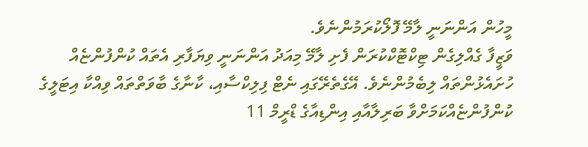މީހުން އަންނަނީ ލާމޭ ފޮލޯކުރަމުންނެވެ.
ވަޒީފާ ގެއްލިގެން ޓިކްޓޮކްކުރަން ފެށި ލާމޭ މިއަދު އަންނަނީ ވިޔަފާރި އެތައް ކުންފުންޏެއް ހުށައެޅުންތައް ލިބެމުންނެވެ. އޭގެތެރޭގައި ނެޓް ފިލިކްސާއި، ކާނާގެ ބާވަތްތައް ވިއްކާ އިޓަލީގެ ކުންފުންޏެއްކަމަށްވާ ބަރިލާއާއި އިންޑިއާގެ ޑްރީމް 11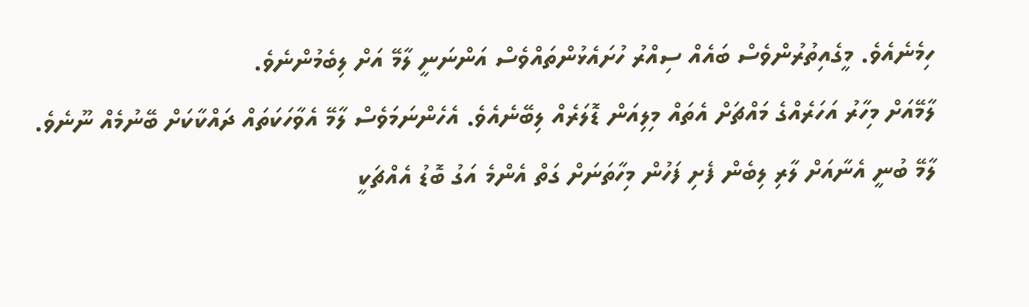ހިމެނެއެވެ. މީގެއިތުރުންވެސް ބައެއް ސިއްރު ހުށައެޅުންތައްވެސް އަންނަނީ ލާމޭ އަށް ލިބެމުންނެވެ.
ލާމޭއަށް މިހާރު އަހަރެއްގެ މައްޗަށް އެތައް މިލިއަން ޑޮލަރެއް ލިބޭނެއެވެ. އެހެންނަމަވެސް ލާމޭ އެވާހަކަތައް ދައްކާކަށް ބޭނުމެއް ނޫނެވެ. ލާމޭ ބުނީ އެނާއަށް ލާރި ލިބެން ފެށި ފަހުން މިހާތަނަށް ގަތް އެންމެ އަގު ބޮޑު އެއްޗަކީ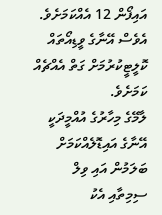އައިފޯން 12 އެއްކަމަށެވެ. އެވެސް އޭނާގެ ވީޑިއޯތައް ކޮލީޓީކުރުމަށް ގަތް އެއްޗެއް ކަމަށެވެ.
ލާމޭގެ މިހާރުގެ އުއްމީދަކީ އޭނާގެ އައިޑޮލެއްކަމަށް ބަލަމުން އައި ވިލް ސިމިތާއި އެކު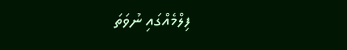ފިލްމެއްގައި ނުވަތަ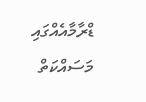ޑްރާމާއެއްގައި މަސައްކަތް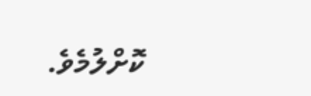ކޮށްލުމެވެ.